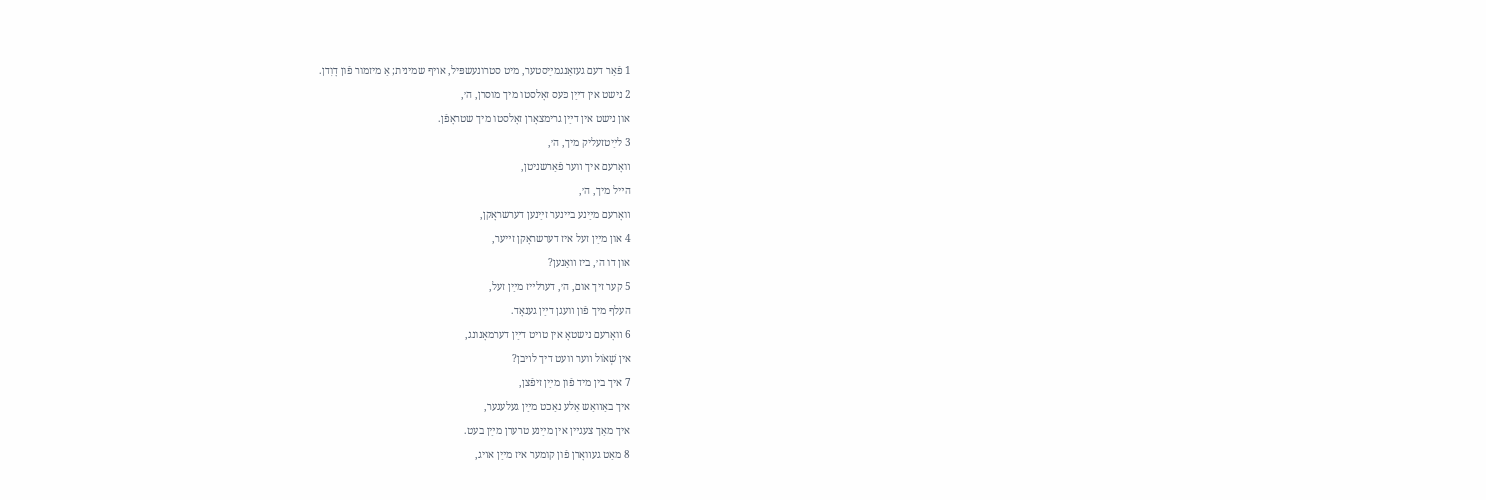1 פֿאַר דעם געזאַנגמײַסטער, מיט סטרונעשפּיל, אױף שמינית; אַ מיזמור פֿון דָוִדן.
2 נישט אין דײַן כּעס זאָלסטו מיך מוסרן, ה׳,
און נישט אין דײַן גרימצאָרן זאָלסטו מיך שטראָפֿן.
3 לײַטזעליק מיך, ה׳,
װאָרעם איך װער פֿאַרשניטן,
הײל מיך, ה׳,
װאָרעם מײַנע בײנער זײַנען דערשראָקן,
4 און מײַן זעל איז דערשראָקן זײער,
און דו ה׳, ביז װאַנען?
5 קער זיך אום, ה׳, דערלײז מײַן זעל,
העלף מיך פֿון װעגן דײַן גענאָד.
6 װאָרעם נישטאָ אין טױט דײַן דערמאָנונג,
אין שְׁאֹול װער װעט דיך לױבן?
7 איך בין מיד פֿון מײַן זיפֿצן,
איך באַװאַש אַלע נאַכט מײַן געלעגער,
איך מאַך צעגײן אין מײַנע טרערן מײַן בעט.
8 מאַט געװאָרן פֿון קומער איז מײַן אױג,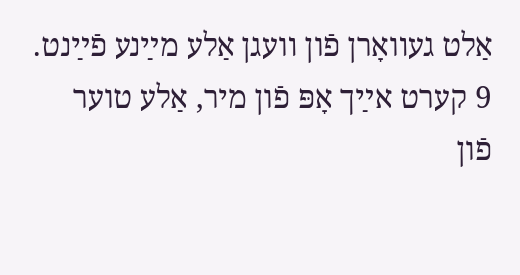אַלט געװאָרן פֿון װעגן אַלע מײַנע פֿײַנט.
9 קערט אײַך אָפּ פֿון מיר, אַלע טוער פֿון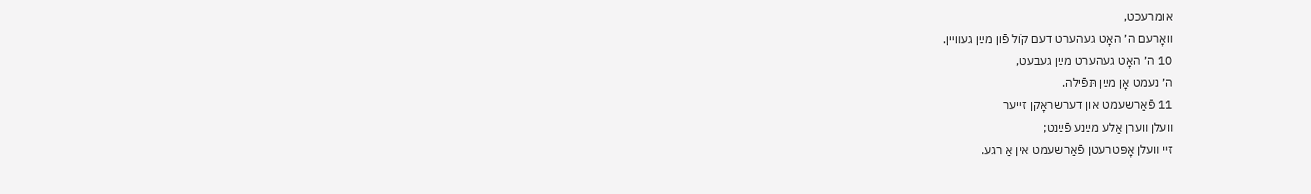אומרעכט,
װאָרעם ה׳ האָט געהערט דעם קֹול פֿון מײַן געװײן.
10 ה׳ האָט געהערט מײַן געבעט,
ה׳ נעמט אָן מײַן תּפֿילה.
11 פֿאַרשעמט און דערשראָקן זײער
װעלן װערן אַלע מײַנע פֿײַנט;
זײ װעלן אָפּטרעטן פֿאַרשעמט אין אַ רגע.